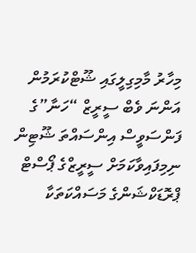މިހާރު މާމިގިލީގައި ޝޫޓްކުރަމުން އަންނަ ވެބް ސީރީޒް “ހަނާ”ގެ ފަންސަވީސް އިންސައްތަ ޝޫޓިން ނިމިފައިވާކަމަށް ސީރީޒްގެ ޕޯސްޓް ޕްރޮޑަކްޝަންގެ މަސައްކަތަކާ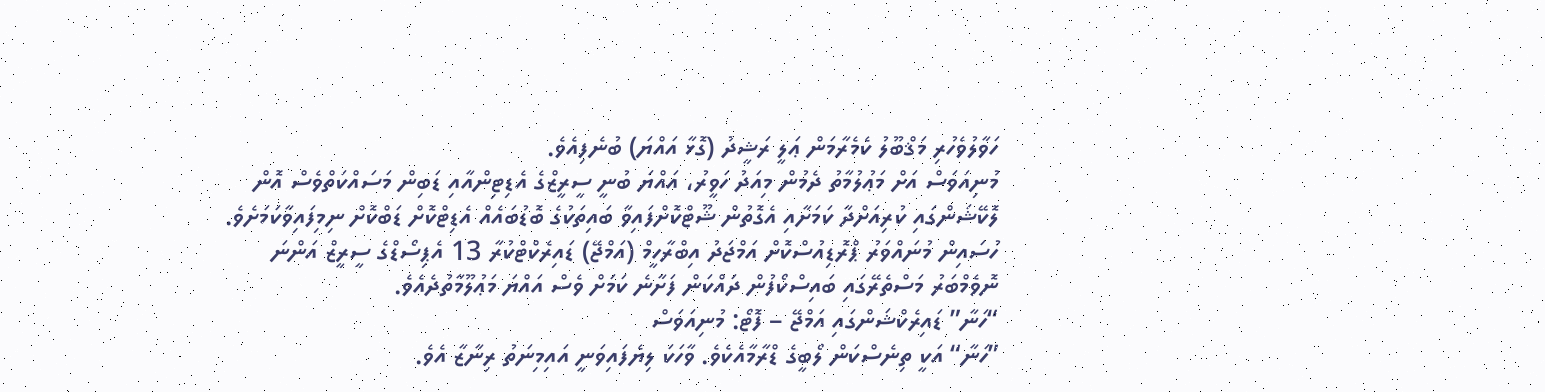ހަވާލުވެހުރި މަޤްބޫލު ކެމެރާމަން ޢަލީ ރަޝީދު (ގޮޅާ އައްޔަ) ބުނެފިއެވެ.
މުނިއަވަސް އަށް މަޢުލުމާތު ދެމުން މިއަދު ހަވީރު، އައްޔަ ބުނީ ސީރީޒްގެ އެޑިޓިންއާއި ޑަބިން މަސައްކަތްވެސް އޮން ލޮކޭޝަންގައި ކުރިއަށްދާ ކަމަށާއި އެގޮތުން ޝޫޓްކޮށްފައިވާ ބައިތަކުގެ ބޮޑުބައެއް އެޑިޓްކޮށް ޑަބްކޮށް ނިމިފައިވާކަމަށެވެ.
ހުސައިން މުނައްވަރު ޕްރޮޑިއުސްކޮށް އަމްޖަދު އިބްރާހީމް (އަމްޖޭ) ޑައިރެކްޓްކުރާ 13 އެޕިސޯޑްގެ ސީރީޒް އަންނަ ނޮވެމްބަރު މަސްތެރޭގައި ބައިސްކޯފުން ދައްކަން ފަށާނެ ކަމަށް ވެސް އައްޔަ މަޢުލޫމާތުދެއެވެ.
“ހަނާ” ޑައިރެކްޝަންގައި އަމްޖޭ – ފޮޓޯ: މުނިއަވަސް
”ހަނާ“ އަކީ ތިނެސްކަން ލޯބީގެ ޑްރާމާއެކެވެ. ވާހަކަ ލިޔެފައިވަނީ އައިމިނަތު ރިނާޒާ އެވެ.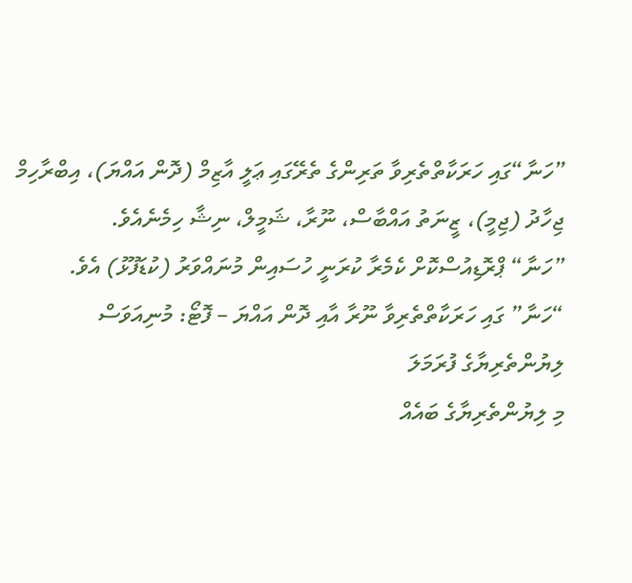”ހަނާ“ގައި ހަރަކާތްތެރިވާ ތަރިންގެ ތެރޭގައި ޢަލީ އާޒިމް (ދޮން އައްޔަ)، އިބްރާހިމް ޖިހާދު (ޖިމީ)، ޒީނަތު އައްބާސް، ނޫރާ، ޝަމީލް، ނިޝާ ހިމެނެއެވެ.
”ހަނާ“ ޕްރޮޑިއުސްކޮށް ކެމެރާ ކުރަނީ ހުސައިން މުނައްވަރު (ކުޑަފޫޅު) އެވެ.
“ހަނާ” ގައި ހަރަކާތްތެރިވާ ނޫރާ އާއި ދޮން އައްޔަ – ފޮޓޯ: މުނިއަވަސް
ލިޔުންތެރިޔާގެ ފުރަމަލަ
މި ލިޔުންތެރިޔާގެ ބައެއް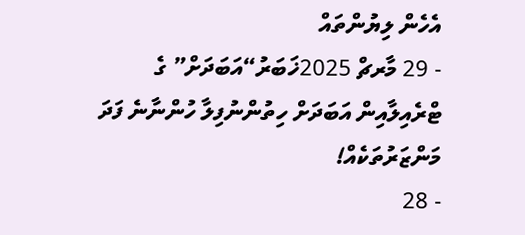އެހެން ލިޔުންތައް
- 29 މާރޗް 2025ޚަބަރު“އަބަދަށް” ގެ ޓްރެއިލާއިން އަބަދަށް ހިތުންނުފިލާ ހުންނާނެ ފަދަ މަންޒަރުތަކެއް!
- 28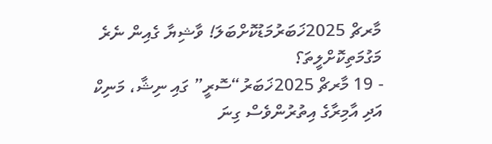މާރޗް 2025ޚަބަރުމަޑުކޮށްބަލަ! ވާޝިޔާ ގެއިން ނެރެ މަގުމަތިކޮށްލީތަ؟
- 19 މާރޗް 2025ޚަބަރު“ސޮރީ” ގައި ނިޝާ، މަނިކް އަދި އާމިރާގެ އިތުރުންވެސް ގިނަ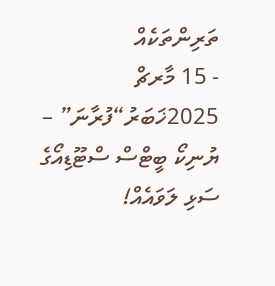ތަރިންތަކެއް
- 15 މާރޗް 2025ޚަބަރު“ފުރާނަ” – ޔުނިކޯ ބީޓްސް ސްޓޫޑިއޯގެ ސަޅި ލަވައެއް!